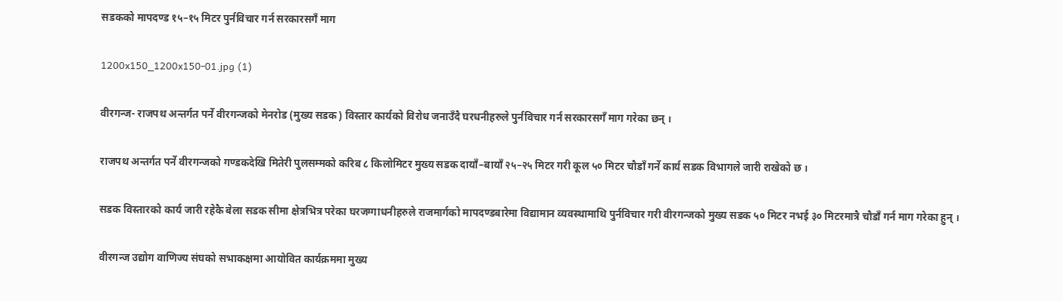सडकको मापदण्ड १५–१५ मिटर पुर्नविचार गर्न सरकारसगँ माग

1200x150_1200x150-01.jpg (1)

वीरगन्ज- राजपथ अन्तर्गत पर्ने वीरगन्जको मेनरोड (मुख्य सडक) विस्तार कार्यको विरोध जनाउँदै घरधनीहरुले पुर्नविचार गर्न सरकारसगँ माग गरेका छन् ।

राजपथ अन्तर्गत पर्ने वीरगन्जको गण्डकदेखि मितेरी पुलसम्मको करिब ८ किलोमिटर मुख्य सडक दायाँ–बायाँ २५–२५ मिटर गरी कूल ५० मिटर चौडाँ गर्ने कार्य सडक विभागले जारी राखेको छ ।

सडक विस्तारको कार्य जारी रहेकै बेला सडक सीमा क्षेत्रभित्र परेका घरजग्गाधनीहरुले राजमार्गको मापदण्डबारेमा विद्यामान व्यवस्थामाथि पुर्नविचार गरी वीरगन्जको मुख्य सडक ५० मिटर नभई ३० मिटरमात्रै चौडाँ गर्न माग गरेका हुन् ।

वीरगन्ज उद्योग वाणिज्य संघको सभाकक्षमा आयोवित कार्यक्रममा मुख्य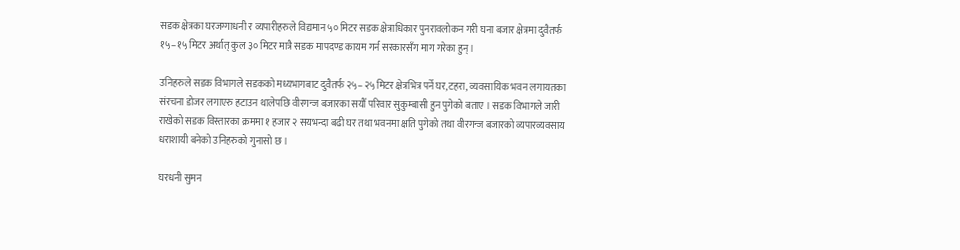सडक क्षेत्रका घरजग्गाधनी र व्यपारीहरुले विद्यमान ५० मिटर सडक क्षेत्राधिकार पुनरावलोकन गरी घना बजार क्षेत्रमा दुवैतर्फ १५–१५ मिटर अर्थात् कुल ३० मिटर मात्रै सडक मापदण्ड कायम गर्न सरकारसँग माग गरेका हुन्।

उनिहरुले सडक विभागले सडकको मध्यभागबाट दुवैतर्फ २५–२५ मिटर क्षेत्रभित्र पर्ने घर,टहरा, व्यवसायिक भवन लगायतका संरचना डोजर लगाएरु हटाउन थालेपछि वीरगन्ज बजारका सयौँ परिवार सुकुम्बासी हुन पुगेको बताए । सडक विभागले जारी राखेको सडक विस्तारका क्रममा १ हजार २ सयभन्दा बढी घर तथा भवनमा क्षति पुगेको तथा वीरगन्ज बजारको व्यपारव्यवसाय धराशायी बनेको उनिहरुको गुनासो छ ।

घरधनी सुमन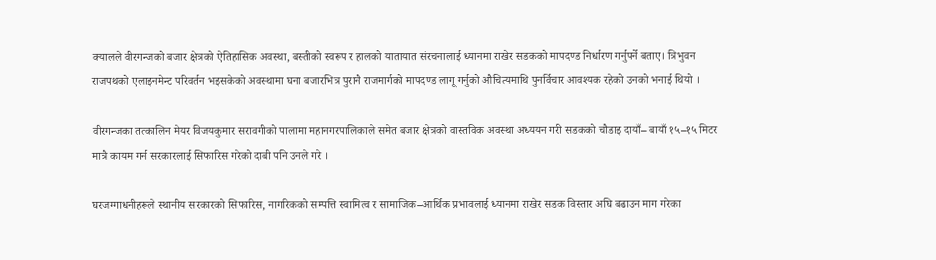क्यालले वीरगन्जको बजार क्षेत्रको ऐतिहासिक अवस्था, बस्तीको स्वरूप र हालको यातायात संरचनालाई ध्यानमा राखेर सडकको मापदण्ड निर्धारण गर्नुपर्ने बताए। त्रिभुवन राजपथको एलाइनमेन्ट परिवर्तन भइसकेको अवस्थामा घना बजारभित्र पुरानै राजमार्गको मापदण्ड लागू गर्नुको औचित्यमाथि पुनर्विचार आवश्यक रहेको उनको भनाई थियो ।

वीरगन्जका तत्कालिन मेयर विजयकुमार सरावगीको पालामा महानगरपालिकाले समेत बजार क्षेत्रको वास्तविक अवस्था अध्ययन गरी सडकको चौडाइ दायाँ– बायाँ १५–१५ मिटर मात्रै कायम गर्न सरकारलाई सिफारिस गरेको दाबी पनि उनले गरे ।

घरजग्गाधनीहरूले स्थानीय सरकारको सिफारिस, नागरिकको सम्पत्ति स्वामित्व र सामाजिक–आर्थिक प्रभावलाई ध्यानमा राखेर सडक विस्तार अघि बढाउन माग गरेका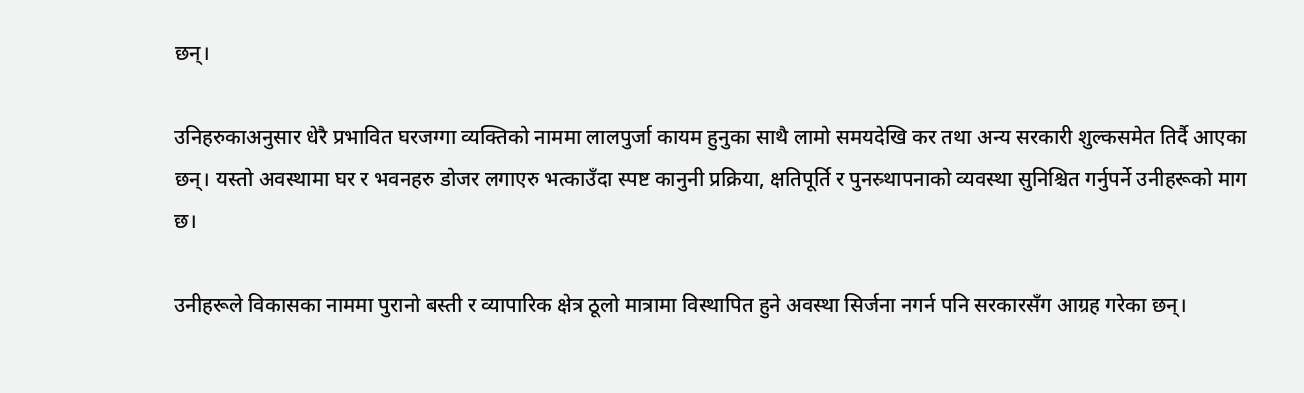छन्।

उनिहरुकाअनुसार धेरै प्रभावित घरजग्गा व्यक्तिको नाममा लालपुर्जा कायम हुनुका साथै लामो समयदेखि कर तथा अन्य सरकारी शुल्कसमेत तिर्दै आएका छन्। यस्तो अवस्थामा घर र भवनहरु डोजर लगाएरु भत्काउँदा स्पष्ट कानुनी प्रक्रिया, क्षतिपूर्ति र पुनस्र्थापनाको व्यवस्था सुनिश्चित गर्नुपर्ने उनीहरूको माग छ।

उनीहरूले विकासका नाममा पुरानो बस्ती र व्यापारिक क्षेत्र ठूलो मात्रामा विस्थापित हुने अवस्था सिर्जना नगर्न पनि सरकारसँग आग्रह गरेका छन्।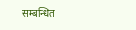सम्बन्धित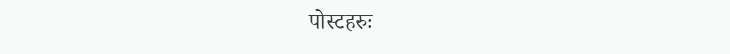पोस्टहरुः